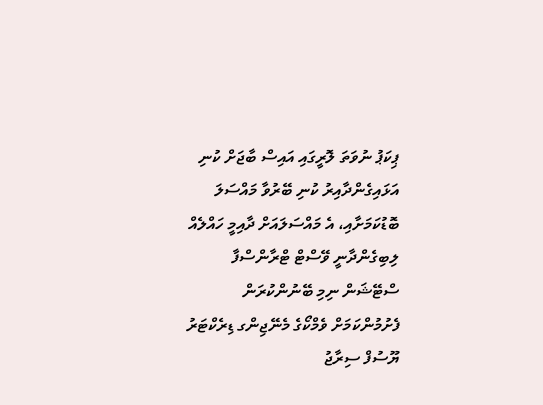ޕިކަޕު ނުވަތަ ލޮރީގައި އައިސް ބާޖަށް ކުނި އަޅައިގެންދާއިރު ކުނި ބޭރުވާ މައްސަލަ ބޮޑުކަމަށާއި، އެ މައްސަލައަށް ދާއިމީ ހައްލެއް ލިބިގެންދާނީ ވޭސްޓް ޓްރާންސްފާ ސްޓޭޝަން ނިމި ބޭނުންކުރަން ފެށުމުންކަމަށް ވެމްކޯގެ މެނޭޖިންގ ޑިރެކްޓަރު ޔޫސުފް ސިރާޖު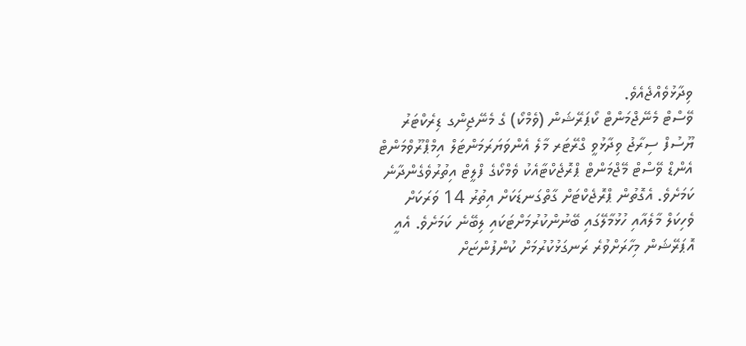ވިދާޅުވެއްޖެއެވެ.
ވޭސްޓް މެނޭޖްމަންޓް ކޯޕަރޭޝަން (ވެމްކޯ) ގެ މެނޭޖިންގ ޑިރެކްޓަރު ޔޫސުފް ސިރާޖު ވިދާޅުވީ ގްރޭޓަރ މާލެ އެންވަޔަރަމަންޓަލް އިމްޕްރޫވްމަންޓް އެންޑް ވޭސްޓް މޭޖްމަންޓް ޕްރޮޖެކްޓާއެކު ވެމްކޯގެ ފްލީޓް އިތުރުވެގެންދާނެ ކަމަށެވެ. އެގޮތުން ޕްރޮޖެކްޓަށް ގާތްގަނޑަކަށް އިތުރު 14 ވަރަކަށް ވެހިކަލް މާލެއާއި ހުޅުމާލޭގައި ބޭނުންކުރުމަށްޓަކައި ލިބޭނެ ކަމަށެވެ. އެއީ އޮޕަރޭޝަން މިހާރަށްވުރެ ރަނގަޅުކުރުމަށް ކުންފުންޏަށް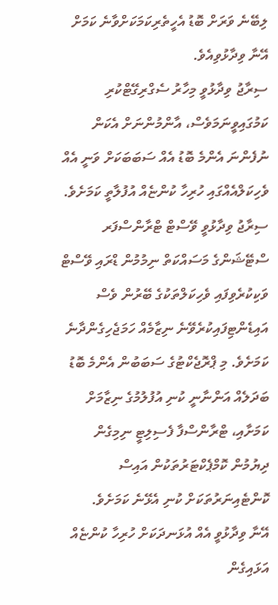ލިބޭނެ ވަރަށް ބޮޑު އެހީތެރިކަމަކަށްވާނެ ކަމަށް އޭނާ ވިދާޅުވިއެވެ.
ސިރާޖު ވިދާޅުވީ މިހާރު ސެގްރިގޭޓްކުރި ކަމުގައިވީނަމަވެސް، އާންމުންނަށް އެކަން ނުފެންނަ އެންމެ ބޮޑު އެއް ސަބަބަކަށް ވަނީ އެއް ވެހިކަލްއެއްގައި ހުރިހާ ކުންޏެއް އުފުލާތީ ކަމަށެވެ. ސިރާޖު ވިދާޅުވީ ވޭސްޓް ޓްރާންސްފަރ ސްޓޭޝަންގެ މަސައްކަތް ނިމުމުން ޑްރައި ވޭސްޓް ވަކިކުރެވިފައި ވެހިކަލްތަކުގެ ބޭރުން ވެސް އައިޑެންޓިފައިކުރެވޭނެ ނިޒާމެއް ހަމަޖެހިގެންދާނެ ކަމަށެވެ. މި ޕްރޮޖެކްޓުގެ ސަބަބުން އެންމެ ބޮޑު ބަދަލެއް އަންނާނީ ކުނި އުފުލުމުގެ ނިޒާމަށް ކަމަށާއި، ޓްރާންސްފާ ފެސިލިޓީ ނިމިގެން ދިޔުމުން ކޮމްޕެކްޓަރުތަކުން އައިސް ކޮންޓެއިނަރުތަކަށް ކުނި އެޅޭނެ ކަމަށެވެ.
އޭނާ ވިދާޅުވީ އެއް އުޅަނދަކަށް ހުރިހާ ކުންޏެއް އަޅައިގެން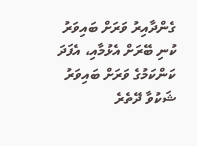ގެންދާއިރު ވަރަށް ބައިވަރު ކުނި ބޭރަށް އެޅުމާއި، އެފަދަ ކަންކަމުގެ ވަރަށް ބައިވަރު ޝަކުވާ ދޭތެރެ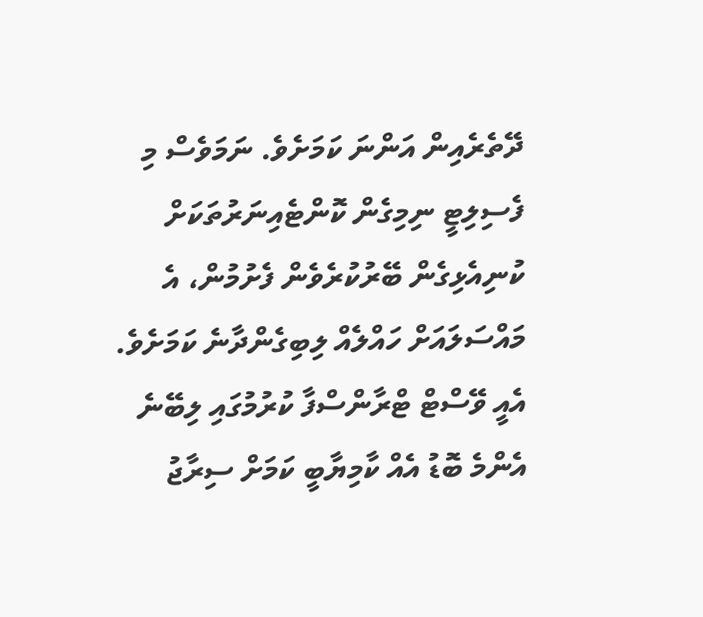ދޭތެރެއިން އަންނަ ކަމަށެވެ. ނަމަވެސް މި ފެސިލިޓީ ނިމިގެން ކޮންޓެއިނަރުތަކަށް ކުނިއެޅިގެން ބޭރުކުރެވެން ފެށުމުން، އެ މައްސަލައަށް ހައްލެއް ލިބިގެންދާނެ ކަމަށެވެ. އެއީ ވޭސްޓް ޓްރާންސްފާ ކުރުމުގައި ލިބޭނެ އެންމެ ބޮޑު އެއް ކާމިޔާބީ ކަމަށް ސިރާޖު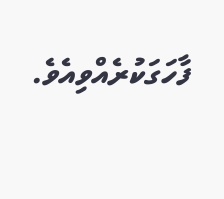ފާހަގަކުރެއްވިއެވެ.